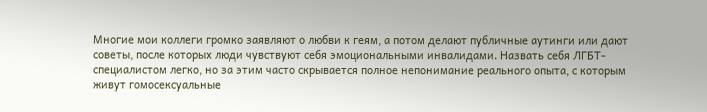Многие мои коллеги громко заявляют о любви к геям, а потом делают публичные аутинги или дают советы, после которых люди чувствуют себя эмоциональными инвалидами. Назвать себя ЛГБТ-специалистом легко, но за этим часто скрывается полное непонимание реального опыта, с которым живут гомосексуальные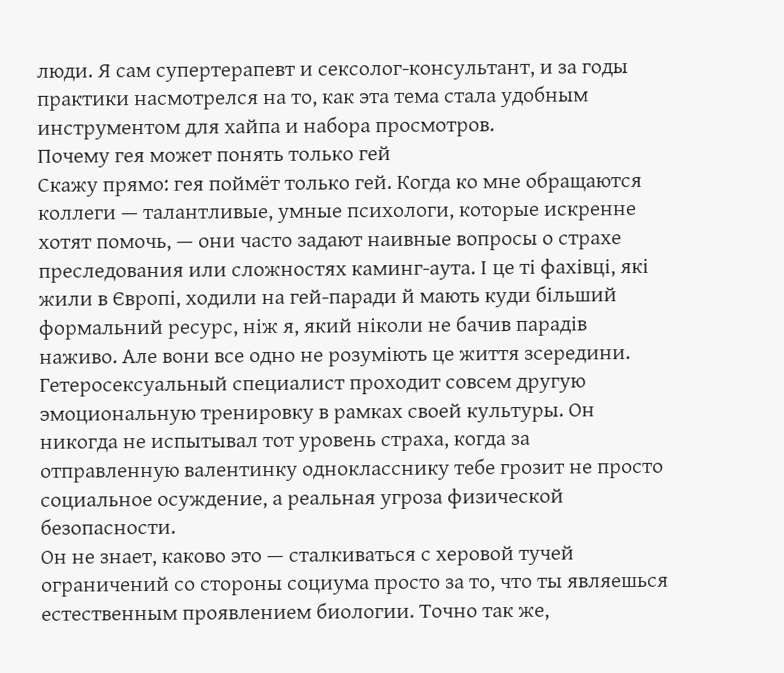люди. Я сам супертерапевт и сексолог-консультант, и за годы практики насмотрелся на то, как эта тема стала удобным инструментом для хайпа и набора просмотров.
Почему гея может понять только гей
Скажу прямо: гея поймёт только гей. Когда ко мне обращаются коллеги — талантливые, умные психологи, которые искренне хотят помочь, — они часто задают наивные вопросы о страхе преследования или сложностях каминг-аута. І це ті фахівці, які жили в Європі, ходили на гей-паради й мають куди більший формальний ресурс, ніж я, який ніколи не бачив парадів наживо. Але вони все одно не розуміють це життя зсередини.
Гетеросексуальный специалист проходит совсем другую эмоциональную тренировку в рамках своей культуры. Он никогда не испытывал тот уровень страха, когда за отправленную валентинку однокласснику тебе грозит не просто социальное осуждение, а реальная угроза физической безопасности.
Он не знает, каково это — сталкиваться с херовой тучей ограничений со стороны социума просто за то, что ты являешься естественным проявлением биологии. Точно так же,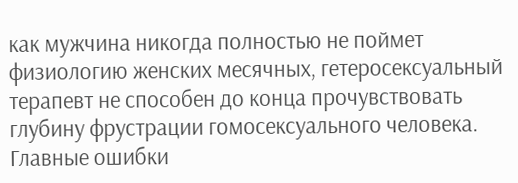как мужчина никогда полностью не поймет физиологию женских месячных, гетеросексуальный терапевт не способен до конца прочувствовать глубину фрустрации гомосексуального человека.
Главные ошибки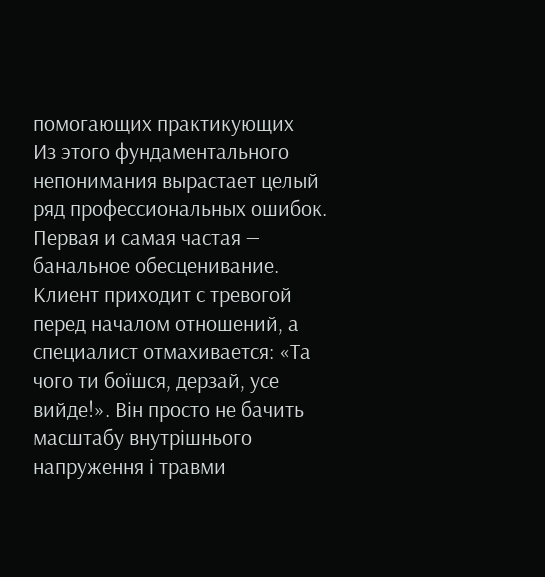помогающих практикующих
Из этого фундаментального непонимания вырастает целый ряд профессиональных ошибок. Первая и самая частая — банальное обесценивание. Клиент приходит с тревогой перед началом отношений, а специалист отмахивается: «Та чого ти боїшся, дерзай, усе вийде!». Він просто не бачить масштабу внутрішнього напруження і травми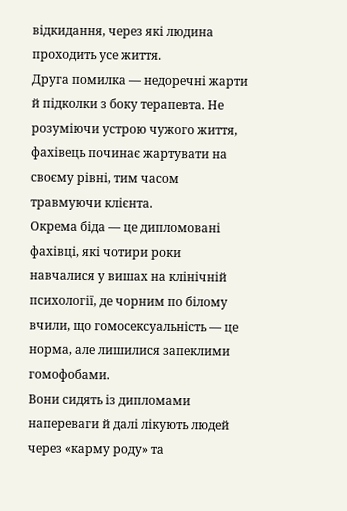відкидання, через які людина проходить усе життя.
Друга помилка — недоречні жарти й підколки з боку терапевта. Не розуміючи устрою чужого життя, фахівець починає жартувати на своєму рівні, тим часом травмуючи клієнта.
Окрема біда — це дипломовані фахівці, які чотири роки навчалися у вишах на клінічній психології, де чорним по білому вчили, що гомосексуальність — це норма, але лишилися запеклими гомофобами.
Вони сидять із дипломами напереваги й далі лікують людей через «карму роду» та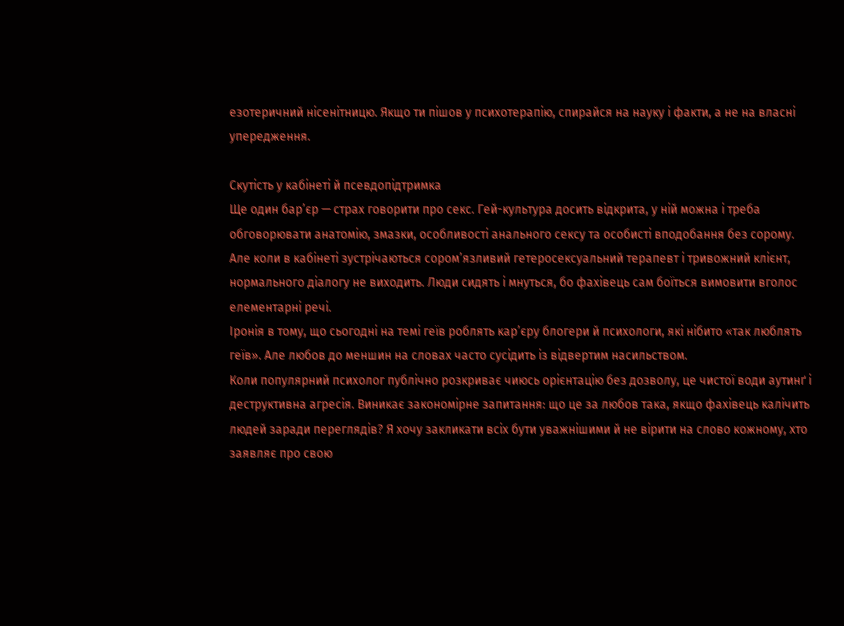езотеричний нісенітницю. Якщо ти пішов у психотерапію, спирайся на науку і факти, а не на власні упередження.

Скутість у кабінеті й псевдопідтримка
Ще один бар’єр — страх говорити про секс. Гей-культура досить відкрита, у ній можна і треба обговорювати анатомію, змазки, особливості анального сексу та особисті вподобання без сорому. Але коли в кабінеті зустрічаються сором’язливий гетеросексуальний терапевт і тривожний клієнт, нормального діалогу не виходить. Люди сидять і мнуться, бо фахівець сам боїться вимовити вголос елементарні речі.
Іронія в тому, що сьогодні на темі геїв роблять кар’єру блогери й психологи, які нібито «так люблять геїв». Але любов до меншин на словах часто сусідить із відвертим насильством.
Коли популярний психолог публічно розкриває чиюсь орієнтацію без дозволу, це чистої води аутинґ і деструктивна агресія. Виникає закономірне запитання: що це за любов така, якщо фахівець калічить людей заради переглядів? Я хочу закликати всіх бути уважнішими й не вірити на слово кожному, хто заявляє про свою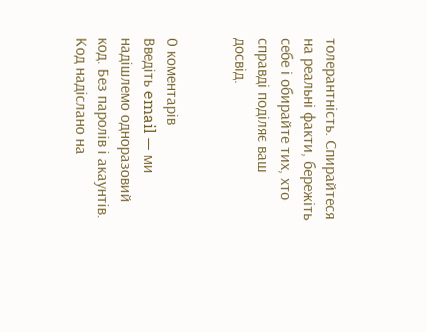толерантність. Спирайтеся на реальні факти, бережіть себе і обирайте тих, хто справді поділяє ваш досвід.


0 коментарів
Введіть email — ми надішлемо одноразовий код. Без паролів і акаунтів.
Код надіслано на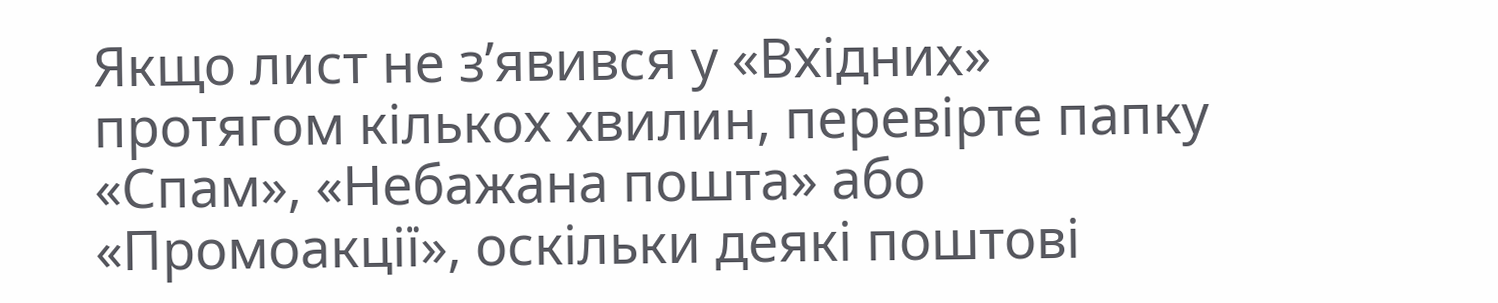Якщо лист не з’явився у «Вхідних» протягом кількох хвилин, перевірте папку «Спам», «Небажана пошта» або «Промоакції», оскільки деякі поштові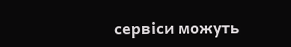сервіси можуть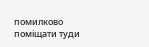помилково поміщати туди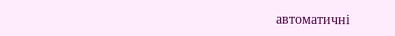автоматичні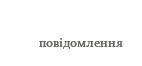повідомлення